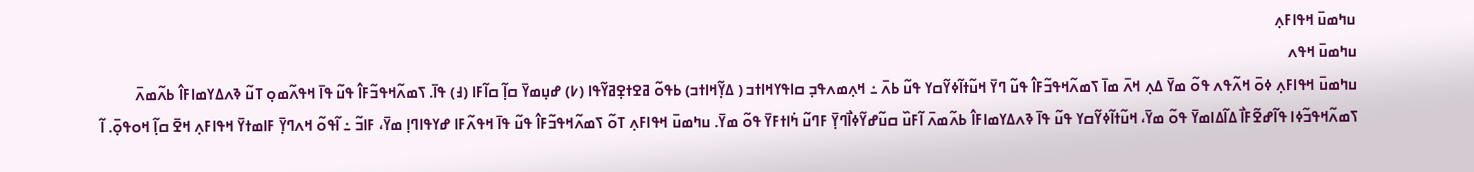ߎߤߘߎ߫ ߞߟߊߓߍ߲
ߎߤߘߎ߫ ߞߟߍ
ߎߤߘߎ߫ ߞߟߊߓߍ߲ ߦߋ߫ ߞߍ߬ߟߍ ߟߋ߬ ߘߌ߫ ߡߍ߲ ߞߍ߫ ߘߊ߫ ߖߘߍ߬ߞߟߏ߬ߓߊ߮ ߟߎ߬ ߣߌ߫ ߞߎ߬ߙߊ߬ߦߌ߬ߛߌ ߟߎ߬ ߕߍ߫ ߸ ߞߍ߲ߘߍߟߏ߲ ߛߊߟߌߞߊߙߏ ( ߡߌ߲߬ߞߊߙߏ) ߕߟߋ߬ ߥߐߙߐ߲ߥߌ߬ߟߊ (߇) ߝߎ߲ߘߌ߫ ߛߊ߲߬ ߛߊ߬ߓߊ (߃) ߟߊ߫. ߖߘߍ߬ߞߟߏ߬ߓߊ߮ ߟߎ߬ ߟߊ߫ ߞߟߍ߬ߘߋ߲ ߠߎ߬ ߢߍߡߌߘߊߓߊ߮ ߕߍ߬ߘߍ߫ ߖߘߍ߬ߞߟߏ߬ߦߊ ߟߊ߬ߝߐ߬ߓߊ߯ ߡߊ߬ߡߊߘߌ߫ ߟߋ߬ ߘߌ߫، ߞߎ߬ߙߊ߬ߦߌ߬ߛߌ ߟߎ߬ ߟߊ߫ ߢߍߡߌߘߊߓߊ߮ ߕߍ߬ߘߍ߫ ߊ߬ߓߎ߰ ߛߎ߬ߝߌ߬ߦߊ߯ߣߌ߲߫ ߓߣߎ߬ ߤ߭ߊߙߓߌ߫ ߟߋ߬ ߘߌ߫. ߎߤߘߎ߫ ߞߟߊߓߍ߲ ߠߋ߬ ߖߘߍ߬ߞߟߏ߬ߓߊ߮ ߟߎ߬ ߟߊ߫ ߞߟߍ߬ߓߊ ߝߌߟߊߣߊ߲ ߘߌ߫، ߓߊߏ߬ ߸ ߊ߬ߟߋ߬ ߞߍߣߌ߲߫ ߓߊߘߙߌ߫ ߞߟߊߓߍ߲ ߞߐ߫ ߛߊ߲߬ ߞߋߟߋ߲߫. ߊ߬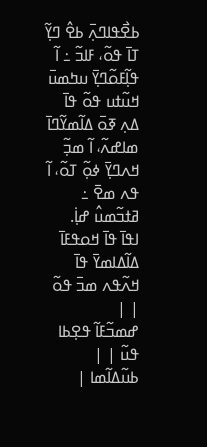ߕߐ߯ߟߊߣߍ߲߫ ߕߐ߮ ߣߌ߲߬ ߠߊ߫ ߟߋ߬، ߓߊߏ߬ ߸ ߊ߬ ߟߊ߲߬ߓߋ߬ߣߌ߲߫ ߎߤߘߎ߫ ߞߎ߬ߙߎ ߟߋ߬ ߟߊ߫ ߡߍ߲ ߧߋ߫ ߡߊ߬ߘߌ߬ߣߊ߫ ߘߊߝߍ߬، ߊ߬ ߘߏ߲߬ ߞߍߣߌ߲߫ ߦߋ߲߬ ߠߋ߬، ߊ߬ ߟߍ ߘߐ߫ ߸ ߥߙߏ߬ߘߎ߮ ߝߊ߲߭.
ߊߟߊ߫ ߟߊ߫ ߞߋߟߓߊ߫ ߡߊ߬ߡߊߘߌ߫ ߟߊ߫ ߞߍ߬ߟߍ ߘߏ߫ ߟߋ߬ | |
ߝߘߏ߬ߓߊ߬ ߟߐ߲ߕߊ ߟߎ߬ | |
ߕߎ߬ߡߊ߬ߘߊ |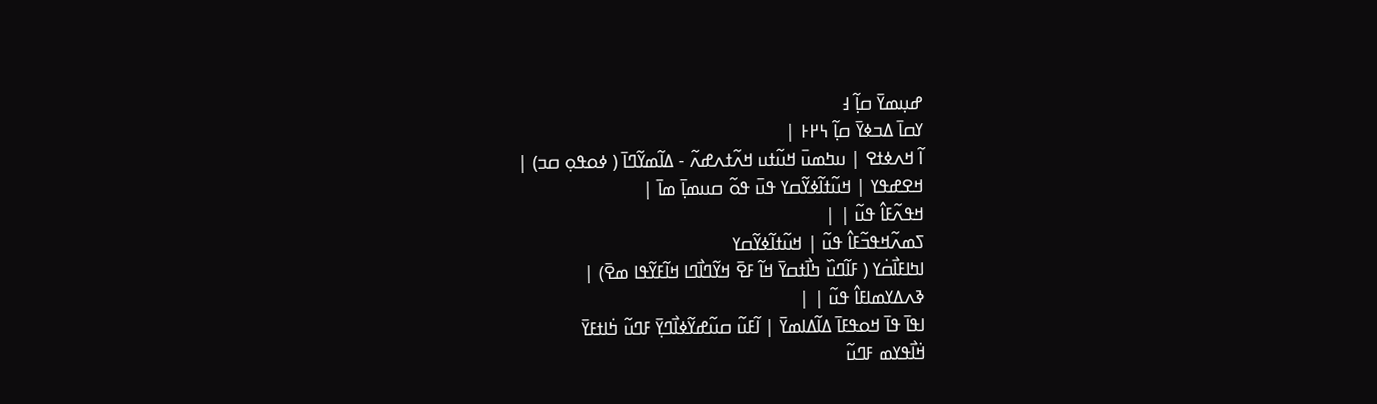ߝߎ߲ߘߌ߫ ߛߊ߲߬ ߃
ߌߛߊ߫ ߡߏߦߌ߫ ߛߊ߲߬ ߆߂߅ |
ߊ߬ ߞߍߦߙߐ | ߎߤߘߎ߫ ߞߎ߬ߙߎ ߞߍ߬ߙߍߝߍ߬ - ߡߊ߬ߘߌ߬ߣߊ߫ ( ߦߋߟߋ߲ ߛߏ) |
ߞߐߝߟߌ | ߞߎ߬ߙߊ߬ߦߌ߬ߛߌ ߟߎ߫ ߟߋ߬ ߛߎߘߊ߲߫ ߘߊ߫ |
ߞߟߍ߬ߓߊ߮ ߟߎ߬ | |
ߖߘߍ߬ߞߟߏ߬ߓߊ߮ ߟߎ߬ | ߞߎ߬ߙߊ߬ߦߌ߬ߛߌ
ߊߤߊߓߊ߯ߛ߭ߌ ( ߓߊ߬ߣߎ߰ ߤߊ߯ߙߛߌ߫ ߞߊ߬ ߓߐ߫ ߞߌ߬ߣߊ߯ߣߊ ߞߊ߬ߓߌ߬ߟߊ ߘߐ߫) |
ߢߍߡߌߘߊߓߊ߮ ߟߎ߬ | |
ߊߟߊ߫ ߟߊ߫ ߞߋߟߓߊ߫ ߡߊ߬ߡߊߘߌ߫ | ߊ߬ߓߎ߬ ߛߎ߬ߝߌ߬ߦߊ߯ߣߌ߲߫ ߓߣߎ߬ ߤ߭ߊߙߓߌ߫
ߞ߭ߊ߯ߟߌߘ ߓߣߎ߬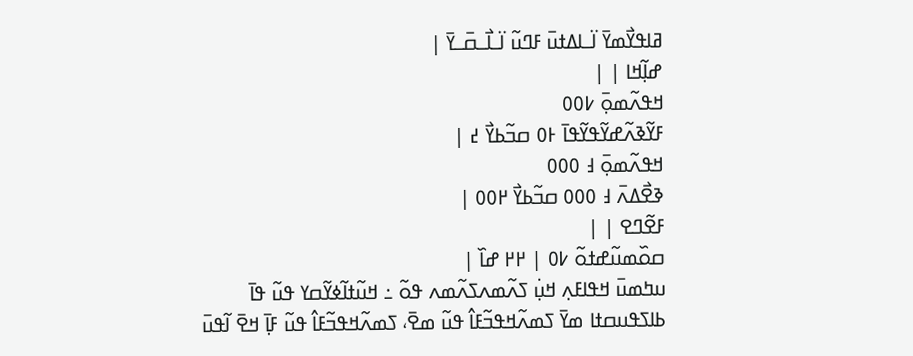ߥߊߟߌ߯ߘߌ߫ ߊ߳ߺߊߡߙߎ߫ ߓߣߎ߬ ߊ߳ߺߊ߯ߺߛ߫ߺߌ߫ |
ߝߊ߲߬ߞߊ | |
ߞߟߍ߬ߘߋ߲߫ ߇߀߀
ߓߌ߬ߢߍ߬ߝߌ߬ߟߌ߬ߟߊ߫ ߅߀ ߛߏ߬ߕߌ߯ ߄ |
ߞߟߍ߬ߘߋ߲߫ ߃ ߀߀߀
ߢߐ߯ߡߍ߫ ߃ ߀߀߀ ߛߏ߬ߕߌ߯ ߂߀߀ |
ߓߐ߬ߣߐ | |
ߛߋ߰ߘߎ߬ߝߙߋ߬ ߇߀ | ߂߂ ߝߊ߰ |
ߎߤߘߎ߫ ߞߟߊߓߍ߲ ߞߎ߲߭ ߖߍ߬ߘߍߖߍ߬ߘߍ ߟߋ߬ ߸ ߞߎ߬ߙߊ߬ߦߌ߬ߛߌ ߟߎ߬ ߟߊ߫ ߕߊߖߟߎߛߙߊ ߘߌ߫ ߖߘߍ߬ߞߟߏ߬ߓߊ߮ ߟߎ߬ ߘߐ߫، ߖߘߍ߬ߞߟߏ߬ߓߊ߮ ߟߎ߬ ߓߊ߲߫ ߞߐ߫ ߊ߬ߟߎ߫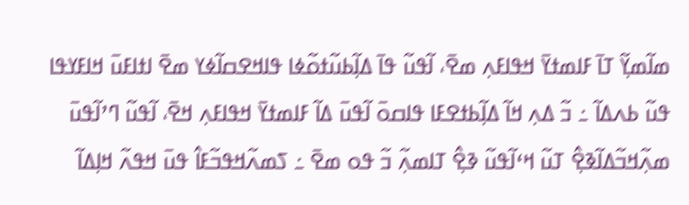ߘߊ߬ߘߌ߲߬ ߠߊ߫ ߓߊߘߙߌ߫ ߞߟߊߓߍ߲ ߘߐ߫، ߊ߬ߟߎ߬ ߟߊ߫ ߡߊ߲߬ߕߎ߬ߙߋ߬ߦߊ ߟߊߞߐߛߊ߬ߦߌ ߘߐ߫ ߊߙߊߓߎ߫ ߞߊߓߌߟߊ ߟߎ߬ ߕߍߡߊ߬ ߸ ߏ߬ ߡߍ߲ ߞߊ߬ ߡߊ߲߬ߕߙߐߓߊ ߟߊߛߋ߫ ߊ߬ߟߎ߫ ߡߊ߬ ߓߊߘߙߌ߫ ߞߟߊߓߍ߲ ߞߐ߫، ߊ߬ߟߎ߬ ߣߴߊ߬ߟߎ߫ ߘߍ߲߬ߞߏ߬ߡߊ߬ߢߐ߲߮ ߠߎ߬ ߞߵߊ߬ߟߎ߬ ߢߐ߲߮ ߠߊߘߍ߲߬ ߏ߬ ߟߋ ߘߐ߫ ߸ ߖߘߍ߬ߞߟߏ߬ߓߊ߮ ߟߎ߫ ߞߟߍ߬ ߞߊ߲ߡߊ߬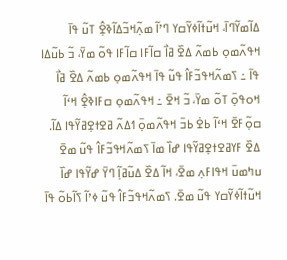ߡߊ߬ߘߌ߬ߣߊ߫، ߞߎ߬ߙߊ߬ߦߌ߬ߛߌ ߣߴߊ߬ ߘߍ߲߬ߞߏ߬ߡߊ߬ߢߐ߲߮ ߠߎ߬ ߟߊ߫ ߞߟߍ߬ߘߋ߲ ߕߘߍ߬ ߡߐ߰ ߥߊ߯ ߛߊ߬ߓߊ ߛߊ߬ߓߊ ߟߋ߬ ߘߌ߫، ߏ߬ ߕߎ߬ߡߊ ߟߊ߫ ߸ ߖߘߍ߬ߞߟߏ߬ߓߊ߮ ߟߎ߬ ߟߊ߫ ߞߟߍ߬ߘߋ߲ ߕߘߍ߬ ߡߐ߰ ߥߊ߯ ߞߋߟߋ߲߫ ߠߋ߬ ߘߌ߫، ߏ߬ ߞߐ߫ ߸ ߞߟߍ߬ߘߋ߲ ߛߓߊߢߐ߲߮ ߞߵߊ߬ ߛߋ߲߬ߓߐ߫ ߞߵߊ߬ ߕߐ߭ ߕߏ߫ ߞߟߍ߬ߘߋ߲߫ ߗߡߍ߬ ߥߐߙߐ߲ߥߌ߬ߟߊ ߡߊ߬. ߡߐ߰ ߓߌߥߐߙߐ߲ߥߌ߬ߟߊ ߝߊ߰ ߘߊ߫ ߖߘߍ߬ߞߟߏ߬ߓߊ߮ ߟߎ߬ ߘߐ߫ ߎߤߘߎ߫ ߞߟߊߓߍ߲ ߘߐ߫، ߞߊ߬ ߡߐ߰ ߡߎ߬ߥߊ߲߬ ߣߌ߫ ߝߌ߬ߟߊ ߝߊ߰ ߞߎ߬ߙߊ߬ߦߌ߬ߛߌ ߟߎ߬ ߘߐ߫. ߖߘߍ߬ߞߟߏ߬ߓߊ߮ ߟߎ߬ ߦߴߊ߬ ߖߊ߬ߕߋ߬ ߟߊ߫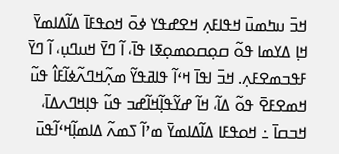ߞߏ߫ ߎߤߘߎ߫ ߞߟߊߓߍ߲ ߞߐߝߟߌ ߦߋ߫ ߞߋߟߓߊ߫ ߡߊ߬ߡߊߘߌ߫ ߞߊ߲ ߡߌߘߊ ߟߋ߬ ߛߋ߲ߛߋߘߋ߲ߧߊ ߟߊ߫، ߊ߬ ߣߌ߫ ߞߎߣߎ߲، ߊ߬ ߣߌ߫ ߓߟߏߘߐߓߍ߲. ߞߏ߫ ߊߟߊ߫ ߞߵߊ߬ ߟߊߥߟߌ߬ ߘߍ߲߬ߞߣߍ߬ߦߊ߬ߓߊ߮ ߟߎ߬ ߞߘߐߓߐ߫ ߟߋ߬ ߡߊ߬، ߞߊ߬ ߝߌ߬ߟߊ߲߬ߞߊ߬ߝߏ ߟߎ߬ ߟߊ߲ߞߣߍߡߊ߫، ߞߏߛߊ߫ ߸ ߞߋߟߓߊ ߡߊ߬ߡߊߘߌ߫ ߘߴߊ߬ ߖߘߍ߬ ߡߊߘߊ߲߬ߞߵߊ߬ߟߎ߫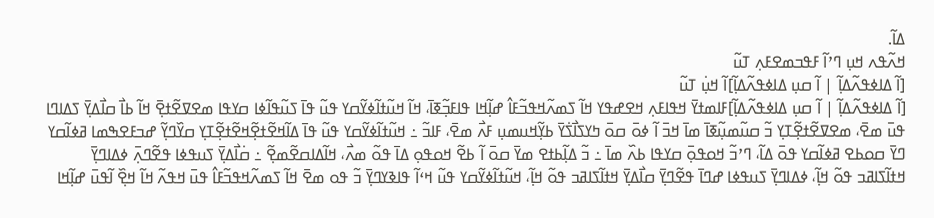ߡߊ߬.
ߞߍ߬ߟߍ ߞߎ߲ ߣߴߊ߬ ߓߟߏߘߐߓߍ߲ ߠߎ߬
[ߊ߬ ߡߊߦߟߍ߬ߡߊ߲߬ | ߊ߬ ߛߎ߲ ߡߊߦߟߍ߬ߡߊ߲߬]ߊ߬ ߞߎ߲߭ ߠߎ߬
[ߊ߬ ߡߊߦߟߍ߬ߡߊ߲߬ | ߊ߬ ߛߎ߲ ߡߊߦߟߍ߬ߡߊ߲߬]ߓߊߘߙߌ߫ ߞߟߊߓߍ߲ ߞߐߝߟߌ ߞߊ߬ ߖߘߍ߬ߞߟߏ߬ߓߊ߮ ߝߊ߲߬ߞߊ ߟߊߓߏ߲߬ߧߊ߫، ߞߊ߬ ߞߎ߬ߙߊ߬ߦߌ߬ߛߌ ߟߎ߬ ߟߊ߫ ߖߎ߬ߟߊ߬ߦߊ ߛߌߟߊ ߘߐߜߐ߬ߙߐ߲߫ ߞߊ߬ ߕߊ߯ ߛߊ߯ߡߌ߲߫ ߖߡߊߣߊ ߟߎ߫ ߘߐ߫، ߘߐߜߐ߬ߙߐ߲߬ߠߌ߲ ߏ߬ ߛߎ߬ߘߎ߲߬ߧߊ߫ ߘߊ߫ ߞߏ߫ ߊ߬ ߦߋ߫ ߛߋ߫ ߤߌߖߊ߯ߖ߭ߌ߫ ߕߌ߲߬ߞߎߘߎ߲ ߓߍ߯ ߘߐ߫، ߓߊߏ߬ ߸ ߞߎ߬ߙߊ߬ߦߌ߬ߛߌ ߟߎ߬ ߟߊ߫ ߡߊ߬ߞߐ߬ߙߐ߲߬ߞߐ߬ߙߐ߲߬ߠߌ߲ ߛߌ߰ߣߌ߲߬ ߝߏߓߐߒߘߊ ߥߦߊ߬ߛߌ ߣߌ߫ ߛߋߕߐ ߥߦߊ߬ߛߌ ߟߋ߫ ߡߊ߬، ߣߴߏ߬ ߞߋߟߋ߲߫ ߛߌߟߊ ߕߍ߰ ߘߊ߫ ߸ ߏ߬ ߡߊ߲߬ߕߙߐ ߘߌ߫ ߛߋ߫ ߊ߬ ߕߐ߬ ߞߋߟߋ߲ ߡߊ߫ ߟߋ߬ ߘߍ߯، ߞߊ߬ߡߊߛߐ߬ߘߐ߲߬ ߸ ߛ߭ߊ߯ߡߌ߲߫ ߖߎߟߦߊ ߟߐ߬ߣߍ߲߫ ߦߡߊߣߌ߲߫ ߞߙߊ߬ߖߊߥߏ ߟߋ߬ ߞߊ߲߬، ߦߡߊߣߌ߲߫ ߖߎߟߦߊ ߝߣߊ߫ ߟߐ߬ߣߌ߲߫ ߛߊ߯ߡߌ߲߫ ߞߙߊ߬ߖߊߥߏ ߟߋ߬ ߞߊ߲߬، ߞߎ߬ߙߊ߬ߦߌ߬ߛߌ ߟߎ߬ ߞߵߊ߬ ߟߊߢߌߣߌ߲߫ ߏ߬ ߟߋ ߘߐ߫ ߞߊ߬ ߖߘߍ߬ߞߟߏ߬ߓߊ߮ ߟߎ߫ ߞߟߍ߬ ߞߊ߬ ߞߐ߲߰ ߊ߬ߟߎ߫ ߝߊ߲߬ߞߊ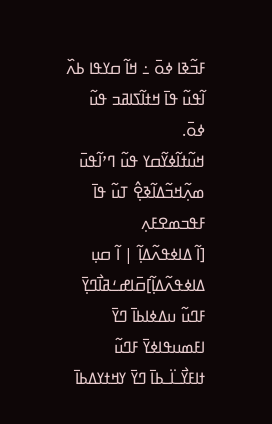ߓߏ߬ߢߊ ߦߋ߫ ߸ ߞߊ߬ ߛߌߟߊ ߕߍ߰ ߊ߬ߟߎ߬ ߟߊ߫ ߞߙߊ߬ߖߊߥߏ ߟߎ߬ ߦߋ߫.
ߞߎ߬ߙߊ߬ߦߌ߬ߛߌ ߟߎ߬ ߣߴߊ߬ߟߎ߫ ߘߍ߲߬ߞߏ߬ߡߊ߬ߢߐ߲߮ ߠߎ߬ ߟߊ߫ ߓߟߏߘߐߓߍ߲
[ߊ߬ ߡߊߦߟߍ߬ߡߊ߲߬ | ߊ߬ ߛߎ߲ ߡߊߦߟߍ߬ߡߊ߲߬]ߛ߫ߊߝߑߥߊ߯ߣߌ߲߫ ߓߣߎ߬ ߎߡߦߊߕߊ߫ ߣߌ߫ ߊߓߘߎߟߊߦߌ߫ ߓߣߎ߬ ߙߊߓߌ߯ߺߊ߳ߺߕߊ߫ ߣߌ߫ ߌߞߙߌߡߕߊ߫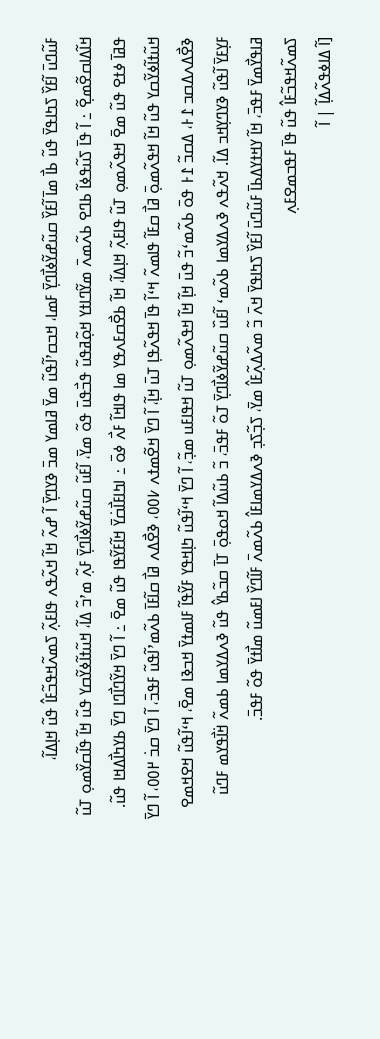ߓߎ߬ߣߎ߫ ߊ߬ߓߌ߰ ߖߤߊߟߌ߫ ߟߎ߬ ߕߊ߯ ߘߊ߫ ߊ߬ߓߌ߰ ߛߎ߬ߝߌ߬ߦߊ߯ߣߌ߲߫ ߓߘߊ، ߞߏߛߴߊ߬ߟߎ߬ ߘߌ߫ ߥߊߘߌ ߘߏ߫ ߢߌߣߌ߲߫ ߊ߬ ߝߍ߬ ߞߊ߬ ߞߍ߬ߟߍ ߟߊߓߍ߲߬ ߖߘߍ߬ߞߟߏ߬ߓߊ߮ ߟߎ߬ ߞߊ߲ߡߊ߬، ߞߊ߬ߡߊߛߐ߬ߘߐ߲߬ ߸ ߊ߬ ߟߊ߫ ߖߎ߬ߟߦߊ߬ ߕߣߐ ߕߍ߬ߘߍ߫ ߘߌ߬ߣߊߙߌ ߞߋ߲߬ߥߟߎ߬ ߟߏ߯ߟߎ߫ ߟߋ߬ ߘߌ߫، ߊ߬ߓߎ߬ ߛߎ߬ߝߌ߬ߦߊ߯ߣߌ߲߫ ߓߍ߲߬ ߘߴߏ߬ ߡߊ߬، ߞߎ߬ߙߊ߬ߦߌ߬ߛߌ ߟߎ߬ ߞߊ߬ ߟߊ߬ߛߌ߰ߘߋ߲ ߠߎ߬ ߟߥߊ߫ ߦߙߐ ߟߎ߬ ߘߐ߫ ߞߟߍ߬ߘߋ߲ ߠߎ߬ ߟߊߓߍ߲߬ ߞߊ߲ߡߊ߬، ߞߊ߬ ߕߐ߯ߛߓߍߟߌ ߘߊ ߟߊߞߊ߬ ߓߍ߯ ߦߋ߫ ߸ ߊߤߊߓߊ߯ߛ߭ߌ߫ ߞߊ߬ߓߌ߬ߟߊ ߟߎ߬ ߘߐ߫ ߸ ߊ߬ ߣߌ߫ ߞߌ߬ߣߊ߯ߣߊ ߣߌ߫ ߕߌߤߊ߯ߡߞߊ ߟߎ߬. ߞߎ߬ߙߊ߬ߦߌ߬ߛߌ ߟߎ߬ ߞߊ߬ ߞߟߍ߬ߘߋ߲߫ ߥߊ߯ ߛߓߊ߬ ߟߊߘߍ߬ ߞߵߊ߬ ߟߊ߫ ߞߟߍ߬ߟߊ߲ ߠߎ߫ ߞߊ߲߬، ߊ߬ ߣߌ߫ ߞߐ߬ߘߙߍ ߇߀߀، ߢߐ߯ߡߍ ߥߊ߯ ߛߊ߬ߓߊ߫ ߕߍ߬ߘߴߊ߬ߟߎ߬ ߓߟߏ߫، ߊ߬ ߣߌ߫ ߛߏ߭ ߂߀߀، ߊ߬ ߣߌ߫ ߢߐ߯ߡߍߡߛߏ ߁߅، ߡߛߏ߬ ߁߅ ߟߋ߫ ߕߍ߬ߘߵߏ߬ ߟߎ߫ ߞߊ߲߬ ߞߊ߬ ߞߟߍ߬ߘߋ߲ ߠߎ߬ ߞߟߊߓߎ ߘߏ߲߬، ߊ߬ ߣߌ߫ ߞߵߊ߬ߟߎ߬ ߤߊ߲ߞߟߌ ߓߌ߬ߟߊ߬ ߓߊߘߙߌ߫ ߞߏߢߊ ߘߐ߫، ߞߵߊ߬ߟߎ߬ ߞߐߞߘߐ ߓߌ߲ߓߌ߫ ߊ߬ߟߎ߬ ߢߌߣߌ߲ߞߏ ߡߊ߬. ߞߍ߬ߟߍ ߢߍߡߌߘߊ ߕߍ߬ߘߵ ߊ߬ߓߎ߰ ߛߎ߬ߝߌ߬ߦߊ߯ߣߌ߲߫ ߠߋ߬ ߓߟߏ߫، ߏ߬ ߕߎ߬ߡߊ߬ ߞߋߟߋ߲߫ ߠߊ߫ ߛߏ߬ߕߌ߮ ߟߎ߬ ߢߍߡߌߘߊ ߕߘߍ߬ ߞ߭ߊ߯ߟߌߘ ߓߣߎ߬ ߥߊߟߌ߯ߘߌ߫ ߓߟߏ߫، ߞߊ߬ ߌߞߙߌߡߕߊ߫ ߓߎ߬ߣߎ߫ ߊ߬ߓߌ߰ ߖߤߊߟߌ߫ ߞߍ߫ ߏ߬ ߘߍ߬ߡߍ߲߬ߓߊ߮ ߘߌ߫، ߖߏ߲߬ߖߏ߲ ߢߍߡߌߘߊߓߊ߮ ߕߍ߬ߘߍ߫ ߓߊ߬ߣߌ߰ ߊߓߘߎ߬ ߘߊ߯ߙߌ߫ ߟߋ߬ ߓߟߏ߫.
ߖߘߍ߬ߞߟߏ߬ߓߊ߮ ߟߎ߬ ߟߊ߫ ߓߟߏߘߐߓߍ߲
[ߊ߬ ߡߊߦߟߍ߬ߡߊ߲߬ | ߊ߬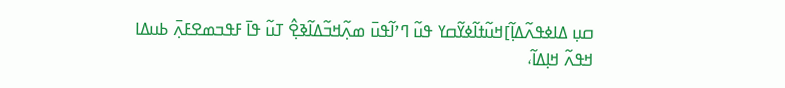ߛߎ߲ ߡߊߦߟߍ߬ߡߊ߲߬]ߞߎ߬ߙߊ߬ߦߌ߬ߛߌ ߟߎ߬ ߣߴߊ߬ߟߎ߫ ߘߍ߲߬ߞߏ߬ߡߊ߬ߢߐ߲߮ ߠߎ߬ ߟߊ߫ ߓߟߏߘߐߓߍ߲߫ ߕߎߡߊ ߞߟߍ߬ ߞߊ߲ߡߊ߬،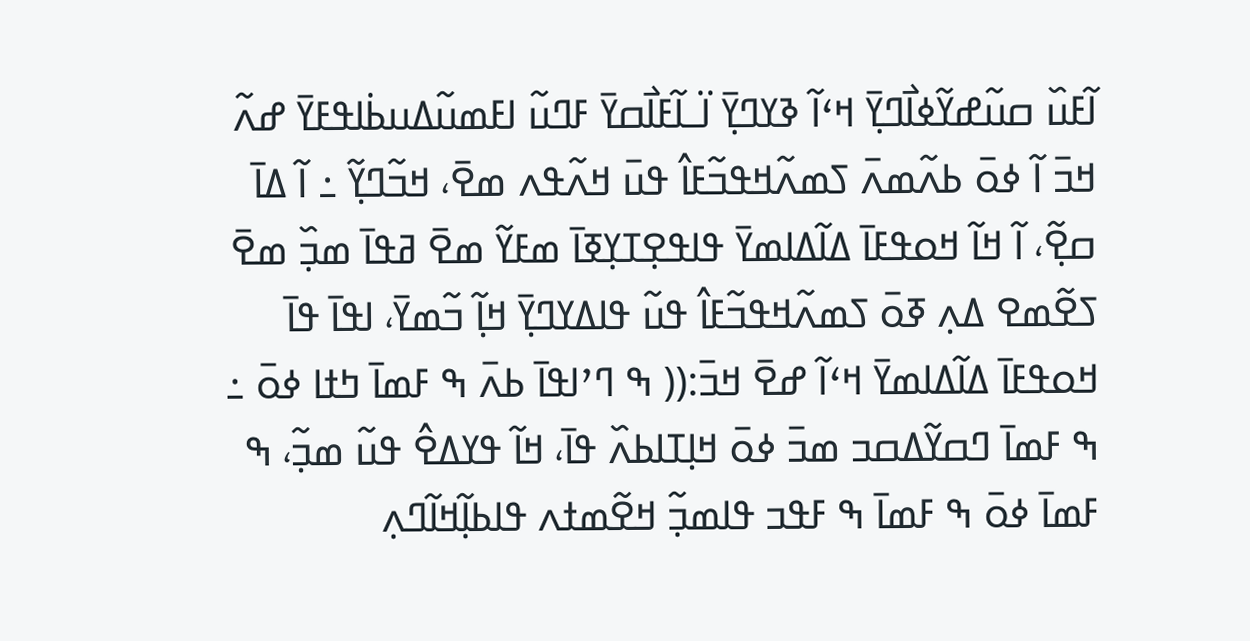ߊ߬ߓߎ߰ ߛߎ߬ߝߌ߬ߦߊ߯ߣߌ߲߫ ߞߵߊ߬ ߢߌߣߌ߲߫ ߊ߳ߺߊ߬ߓߊ߯ߛߌ߫ ߓߣߎ߬ ߊߓߘߎ߬ߡߎߕ߭ߊߟߓߌ߫ ߝߍ߬ ߞߏ߫ ߊ߬ ߦߋ߫ ߕߍ߬ߘߍ߫ ߖߘߍ߬ߞߟߏ߬ߓߊ߮ ߟߎ߫ ߞߍ߬ߟߍ ߘߐ߫، ߞߏ߬ߣߌ߲߬ ߸ ߊ߬ ߡߊ߫ ߛߐ߲߬، ߊ߬ ߞߊ߬ ߞߋߟߓߊ߫ ߡߊ߬ߡߊߘߌ߫ ߟߊߟߐ߲ߠߌ߲ߧߊ߫ ߘߓߌ߬ ߘߐ߫ ߥߟߊ߫ ߘߏ߲߰ ߘߐ߫ ߖߐ߬ߘߐ ߡߍ߲ ߧߋ߫ ߖߘߍ߬ߞߟߏ߬ߓߊ߮ ߟߎ߬ ߟߊߡߌߣߌ߲߫ ߞߊ߲߬ ߏ߬ߘߌ߫، ߊߟߊ߫ ߟߊ߫ ߞߋߟߓߊ߫ ߡߊ߬ߡߊߘߌ߫ ߞߵߊ߬ ߝߐ߫ ߞߏ߫:(( ߒ ߣߴߊߟߊ߫ ߕߍ߫ ߒ ߓߘߊ߫ ߤߙߊ ߦߋ߫ ߸ ߒ ߓߘߊ߫ ߣߛߌ߬ߡߛߏ ߘߏ߫ ߦߋ߫ ߞߊ߲ߠߊߕߍ߰ ߟߊ߫، ߞߊ߬ ߟߌߡߐ߮ ߟߎ߬ ߘߏ߲߬، ߒ ߓߘߊ߫ ߦߋ߫ ߒ ߓߘߊ߫ ߒ ߓߟߏ ߟߊߘߏ߲߬ ߞߐ߬ߘߙߍ ߟߊߕߊ߲߬ߞߊ߬ߣߍ߲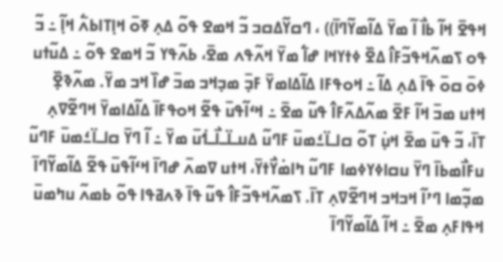ߞߟߐ߫ ߞߊ߬ ߕߊ߯ ߊ߬ ߘߌ߫ ߡߊ߬ߘߌ߬ߣߊ߫)) ، ߣߛߌ߬ߡߛߏ ߏ߬ ߞߘߐ ߟߋ߬ ߡߍ߲ ߧߋ߫ ߞߊ߲ߠߊߕߍ߱ ߞߊ߲߬ ߸ ߏ߬ ߟߋ ߖߘߍ߬ߞߟߏ߬ߓߊ߮ ߡߐ߰ ߦߙߌߞߊ ߝߊ߱ ߘߌ߫ ߞߍ߬ߟߍ ߘߐ߫، ߕߍ߬ߟߌ ߏ߬ ߞߘߐ ߟߋ߬ ߸ ߡߎ߬ߙߎ ߦߋ߫ ߛߋ߫ ߟߊ߫ ߡߍ߲ ߡߊ߬ ߸ ߞߋߟߓߊ ߡߊ߬ߡߊߘߌ߫ ߓߏ߲߫ ߘߏ߲ߞߏ ߘߏ߫ ߝߊ߰ ߞߏ ߘߌ߫. ߘߍ߬ߢߐ߲߰ ߞߙߎ ߘߏ߫ ߞߊ߬ ߓߐ߫ ߘߍ߬ߡߍ߬ߓߊ߮ ߟߎ߬ ߘߐ߫ ߸ ߞߵߊ߬ߟߎ߫ ߟߐ߬ ߞߋߟߓߊ߫ ߡߊ߬ߡߊߘߌ߫ ߞߣߐ߬ߜߍ߲ ߠߊ߫، ߏ߬ ߟߎ߫ ߘߐ߫ ߞߎ߲߭ ߠߋ߬ ߛߊߺߊ߳ߑߘߎ߫ ߓߣߎ߬ ߡߎߺߊ߳ߺߊ߯ߺߗ߭ߎ߫ ߘߌ߫ ߸ ߊ߬ ߣߌ߫ ߛߊߺߊ߳ߑߘߎ߫ ߓߣߎ߬ ߎߓߊ߯ߘߕߊ߫ ߣߌ߫ ߎߛߊߦߌߦߘߊ ߓߣߎ߬ ߤߊߘ߭ߌ߯ߙߌ߫، ߞߙߎ ߜߘߍ߫ ߝߣߊ߫ ߞߵߊ߬ߟߎ߫ ߟߐ߬ ߡߊ߬ߘߌ߬ߣߊ߫ ߘߏ߲߬ߘߊ ߣߴߊ߬ ߞߏߞߏ ߞߣߐ߬ߜߍ߲ ߠߊ߫. ߖߘߍ߬ߞߟߏ߬ߓߊ߮ ߟߎ߬ ߟߊ߫ ߢߍߥߟߊ ߟߋ߬ ߕߘߍ߬ ߎߤߘߎ߫ ߞߟߊߓߍ߲ ߘߐ߫ ߸ ߞߊ߬ ߡߊ߬ߘߌ߬ߣߊ߫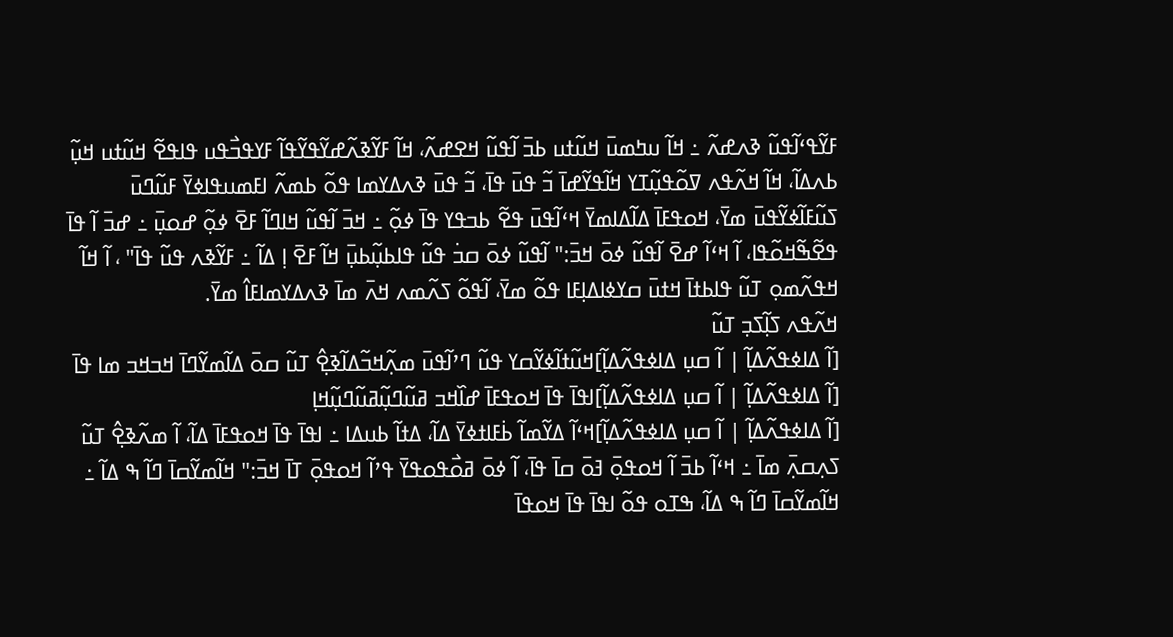ߓߌ߬ߟߵߊ߬ߟߎ߬ ߢߍߝߍ߬ ߸ ߞߊ߬ ߎߤߘߎ߫ ߞߎ߬ߙߎ ߕߏ߫ ߊ߬ߟߎ߬ ߞߐߝߍ߬، ߞߊ߬ ߓߌ߬ߢߍ߬ߝߌ߬ߟߌ߬ߟߊ߬ ߓߌߟߏ߯ߟߎ ߟߊߟߐ߬ ߞߎ߬ߙߎ ߞߎ߲߬ ߕߍߡߊ߬، ߞߊ߬ ߞߍ߬ߟߍ ߜߋ߬ߟߎ߲߬ߠߌ ߞߊ߬ߟߌ߬ߝߊ߫ ߏ߬ ߟߎ߫ ߟߊ߫، ߏ߬ ߟߎ߫ ߢߍߡߌߘߊ ߟߋ߬ ߕߘߍ߬ ߊߓߘߎߟߊߦߌ߫ ߓߎ߬ߣߎ߫ ߖߎ߬ߓߊ߬ߦߌ߬ߟߎ߫ ߘߌ߫، ߞߋߟߓߊ߫ ߡߊ߬ߡߊߘߌ߫ ߞߵߊ߬ߟߎ߫ ߟߐ߬ ߕߏߟߌ ߟߊ߫ ߦߋ߲߬ ߸ ߞߏ߫ ߊ߬ߟߎ߬ ߞߊߣߊ߬ ߓߐ߫ ߦߋ߲߬ ߝߋߎ߲߫ ߸ ߝߏ߫ ߊ߬ ߟߊ߫ ߟߐ߬ߒ߬ߞߋ߬ߟߊ، ߊ߬ ߞߵߊ߬ ߝߐ߫ ߊ߬ߟߎ߬ ߦߋ߫ ߞߏ߫:" ߊ߬ߟߎ߬ ߦߋ߫ ߛߏ߭ ߟߎ߬ ߟߊߕߎ߲߬ߕߎ߲߫ ߞߊ߬ ߓߐ߫ ߊ߲ ߡߊ߬ ߸ ߓߌ߬ߢߍ ߟߎ߬ ߟߊ߫" ، ߊ߬ ߞߊ߬ ߞߟߍ߬ߘߋ߲ ߠߎ߬ ߟߊߕߙߊ߫ ߞߙߎ߫ ߛߌߦߊߡߊ߲ߓߊ ߟߋ߬ ߘߌ߫، ߊ߬ߟߋ߬ ߖߍ߬ߘߍ ߞߍ߫ ߘߊ߫ ߢߍߡߌߘߊߓߊ߮ ߘߌ߫.
ߞߍ߬ߟߍ ߖߊ߲߬ߖߏ߲ ߠߎ߬
[ߊ߬ ߡߊߦߟߍ߬ߡߊ߲߬ | ߊ߬ ߛߎ߲ ߡߊߦߟߍ߬ߡߊ߲߬]ߞߎ߬ߙߊ߬ߦߌ߬ߛߌ ߟߎ߬ ߣߴߊ߬ߟߎ߫ ߘߍ߲߬ߞߏ߬ߡߊ߬ߢߐ߲߮ ߠߎ߬ ߛߋ߫ ߡߊ߬ߘߌ߬ߣߊ߫ ߞߏߞߏ ߘߊ ߟߊ߫
[ߊ߬ ߡߊߦߟߍ߬ߡߊ߲߬ | ߊ߬ ߛߎ߲ ߡߊߦߟߍ߬ߡߊ߲߬]ߊߟߊ߫ ߟߊ߫ ߞߋߟߓߊ߫ ߝߊ߰ߞߏ ߥߎ߬ߣߎ߲߬ߥߎ߬ߣߎ߲߬ߞߊ߲
[ߊ߬ ߡߊߦߟߍ߬ߡߊ߲߬ | ߊ߬ ߛߎ߲ ߡߊߦߟߍ߬ߡߊ߲߬]ߞߵߊ߬ ߡߌ߬ߘߊ߬ ߕ߭ߓߊߙߦߌ߫ ߡߊ߬، ߡߙߊ߬ ߕߎߡߊ ߸ ߊߟߊ߫ ߟߊ߫ ߞߋߟߓߊ߫ ߡߊ߬، ߊ߬ ߘߍ߬ߢߐ߲߮ ߠߎ߬ ߖߍ߲ߛߍ߲߫ ߘߊ߫ ߸ ߞߵߊ߬ ߕߏ߫ ߊ߬ ߞߋߟߋ߲߫ ߔߋ߫ ߛߊ߫ ߟߊ߫، ߊ߬ ߦߋ߫ ߥߋ߯ߟߋߟߌ߫ ߟߴߊ߬ ߞߋߟߋ߲߫ ߠߊ߫ ߞߏ߫:" ߞߊ߬ߘߌ߬ߛߊ߫ ߣߊ߬ ߒ ߡߊ߬ ߸ ߞߊ߬ߘߌ߬ߛߊ߫ ߣߊ߬ ߒ ߡߊ߬، ߒߠߋ ߟߋ߬ ߊߟߊ߫ ߟߊ߫ ߞߋߟߊ߫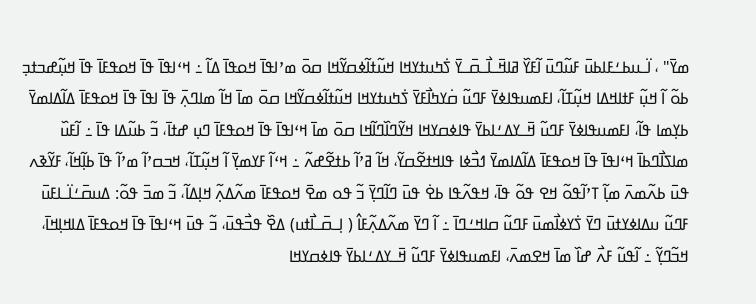ߘߌ߫" ، ߊ߳ߺߎߕߑߓߊߕߎ߫ ߓߎ߬ߣߎ߫ ߊ߬ߓߌ߰ ߥߊߞ߫ߺߊ߯ߺߛ߫ߺߌ߫ ߖ߭ߤߎߙߌߞߊ ߞߎ߬ߙߊ߬ߦߛߌ߬ߞߊ ߛߋ߫ ߘߴߊߟߊ߫ ߞߋߟߊ߫ ߡߊ߬ ߸ ߞߵߊߟߊ߫ ߟߊ߫ ߞߋߟߓߊ߫ ߟߊ߫ ߞߎ߲߬ߝߏߙߏ߲ ߕߋ߬ ߊ߬ ߞߎ߲߬ ߓߙߊߞߡߊ ߞߎ߲߬ߠߊ߬، ߊߓߘߎߟߊߦߌ߫ ߓߣߎ߬ ߛ߭ߌߤߊ߯ߓߌ߫ ߖ߭ߤߎߙߌߞߊ ߞߎ߬ߙߊ߬ߦߛߌ߬ߞߊ ߛߋ߫ ߘߊ߫ ߞߊ߬ ߘߊߣߍ߲߫ ߟߊ߫ ߊߟߊ߫ ߟߊ߫ ߞߋߟߓߊ߫ ߡߊ߬ߡߊߘߌ߫ ߕߌ߲ߘߊ ߟߊ߬، ߊߓߘߎߟߊߦߌ߫ ߓߣߎ߬ ߞ߫ߺߌߡߑߊߕߌ߫ ߟߊߦߛߌߞߊ ߞߌ߬ߣߊ߰ߣߊ߬ߞߊ ߛߋ߫ ߘߊ߫ ߞߵߊߟߊ߫ ߟߊ߫ ߞߋߟߓߊ߫ ߣߎ߲ ߝߙߊ߫، ߏ߬ ߕߎ߬ߡߊ ߟߊ߫ ߸ ߊ߬ߓߎ߰ ߘߊߖߊ߯ߣߕߊ߫ ߞߵߊߟߊ߫ ߟߊ߫ ߞߋߟߓߊ߫ ߡߊ߬ߡߊߘߌ߫ ߗߏ߯ߦߊ ߟߊߞߙߐ߬ߛߌ߬، ߞߊ߬ ߥߴߊ߬ ߕߙߐ߬ߝߍ߬ ߸ ߞߵߊ߬ ߓߌߘߌ߲߫ ߊ߬ ߞߎ߲߬ߠߊ߬، ߞߏߛߴߊ߬ ߘߴߊ߬ ߟߊ߫ ߕߊ߲߬ߞߊ߬، ߓߌ߬ߢߍ ߟߎ߫ ߕߍ߬ߘߍ߫ ߘߊ߲߬ ߠߴߊ߬ߟߋ߬ ߞߐ ߟߋ߬ ߟߊ߫، ߞߟߍ߬ߟߊ ߕߐ߭ ߟߎ߫ ߣߊ߬ߣߌ߲߫ ߏ߬ ߟߋ ߘߐ߫ ߞߋߟߓߊ߫ ߘߍ߬ߡߍ߲߬ ߞߊ߲ߡߊ߬، ߏ߬ ߘߏ߫ ߟߋ߬: ߡߎߛ߫ߑߊ߳ߺߊߓߎ߫ ߓߣߎ߬ ߎߡߊߦߌߙߎ߫ ߣߌ߫ ߖ߭ߌߦߊ߯ߘߎ߫ ߓߣߎ߬ ߛߊߞߑߣߊ߫ ߸ ߊ߬ ߣߌ߫ ߘߍ߬ߡߍ߲߬ߓߊ߮ ( ߊ߲ߺߛ߫ߺߊ߯ߙߎ) ߡߐ߰ ߟߏ߯ߟߎ߫، ߏ߬ ߟߎ߫ ߞߵߊߟߊ߫ ߟߊ߫ ߞߋߟߓߊ߫ ߡߊߞߊ߲ߞߊ߫، ߞߏ߬ߣߌ߲߬ ߸ ߊ߬ߟߎ߬ ߓߍ߯ ߝߊ߰ ߘߊ߫ ߞߐߘߍ߫، ߊߓߘߎߟߊߦߌ߫ ߓߣߎ߬ ߞ߫ߺߌߡߑߊߕߌ߫ ߟߊߦߛߌߞߊ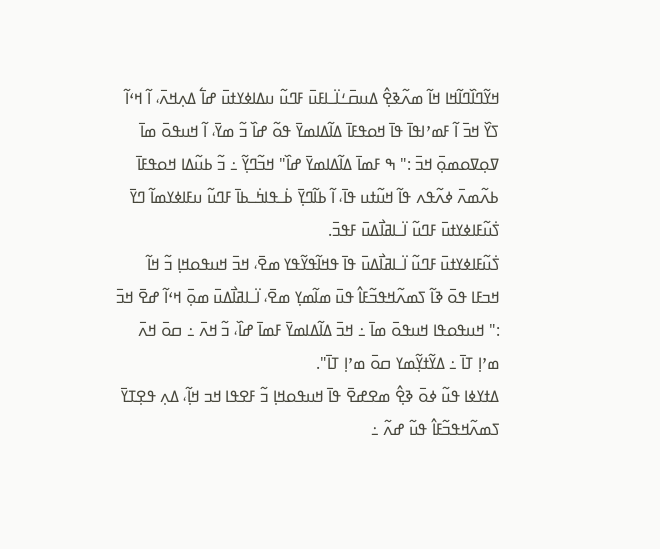ߞߌ߬ߣߊ߰ߣߊ߬ߞߊ ߞߊ߬ ߘߍ߬ߢߐ߲߮ ߡߎߛ߫ߑߊ߳ߺߊߓߎ߫ ߓߣߎ߬ ߎߡߊߦߌߙߎ߫ ߝߊ߱ ߡߍ߲ߞߍ߫، ߊ߬ ߞߵߊ߬ ߖߌ߰ ߞߏ߫ ߊ߬ ߓߘߴߊߟߊ߫ ߟߊ߫ ߞߋߟߓߊ߫ ߡߊ߬ߡߊߘߌ߫ ߟߋ߬ ߝߊ߰ ߏ߬ ߘߌ߫، ߊ߬ ߞߎߟߋ߫ ߘߊ߫ ߜߋ߲ߜߋߘߋ߲߫ ߞߏ߫ :" ߒ ߓߘߊ߫ ߡߊ߬ߡߊߘߌ߫ ߝߊ߰" ߞߏ߬ߣߌ߲߬ ߸ ߏ߬ ߕߎ߬ߡߊ ߞߋߟߓߊ߫ ߕߍ߬ߘߍ߫ ߦߍ߬ߟߍ ߟߊ߬ ߞߎ߬ߙߎ ߟߊ߫، ߊ߬ ߕߊ߬ߣߌ߲߫ ߕ߭ߺߟߊߤ߭ߺߕߊ߫ ߓߣߎ߬ ߎߓߊߦߌߘߊ߬ ߣߌ߫ ߖ߭ߎ߬ߓߊߦߌߙߎ߫ ߓߣߎ߬ ߊ߳ߺߊߥߊ߯ߡߎ߫ ߓߟߏ߫.
ߖ߭ߎ߬ߓߊߦߌߙߎ߫ ߓߣߎ߬ ߊ߳ߺߊߥߊ߯ߡߎ߫ ߟߊ߫ ߟߞߊ߬ߟߌ߬ߟߌ ߘߐ߫، ߞߏ߫ ߞߎߟߋߞߊ߲ ߏ߬ ߞߊ߬ ߞߏߓߊ ߟߋ߫ ߢߊ߬ ߖߘߍ߬ߞߟߏ߬ߓߊ߮ ߟߎ߫ ߘߊ߬ߘߌ߲ ߘߐ߫، ߊ߳ߺߊߥߊ߯ߡߎ߫ ߘߋ߲߫ ߞߵߊ߬ ߝߐ߫ ߞߏ߫ :" ߞߎߟߋߟߊ ߞߎߟߋ߫ ߘߊ߫ ߸ ߞߏ߫ ߡߊ߬ߡߊߘߌ߫ ߓߘߊ߫ ߝߊ߰، ߏ߬ ߞߍ߫ ߸ ߛߋ߫ ߞߍ߫ ߘߴߊ߲ ߠߊ߫ ߸ ߡߌ߬ߙߌ߲߬ߘߌ ߛߋ߫ ߘߴߊ߲ ߠߊ߫".
ߡߙߌߦߊ ߟߎ߬ ߦߋ߫ ߢߐ߲߮ ߘߐߝߐ߫ ߟߊ߫ ߞߎߟߋߞߊ߲ ߏ߬ ߓߐߟߊ ߞߏ ߞߊ߲߬، ߡߍ߲ ߟߐ߲ߠߌ߫ ߖߘߍ߬ߞߟߏ߬ߓߊ߮ ߟߎ߬ ߝߍ߬ ߸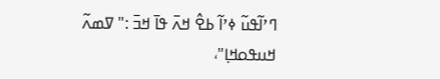ߣߴߊ߬ߟߎ߬ ߦߴߊ߬ ߕߐ߮ ߞߍ߫ ߟߊ߫ ߞߏ߫ :" ߜߘߍ߬ ߞߎߟߋߞߊ߲"،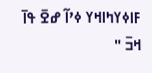ߓߊߦߌߤߊߞߌ ߦߴߊ߬ ߝߐ߫ ߟߊ߫ ߞߏ߫ "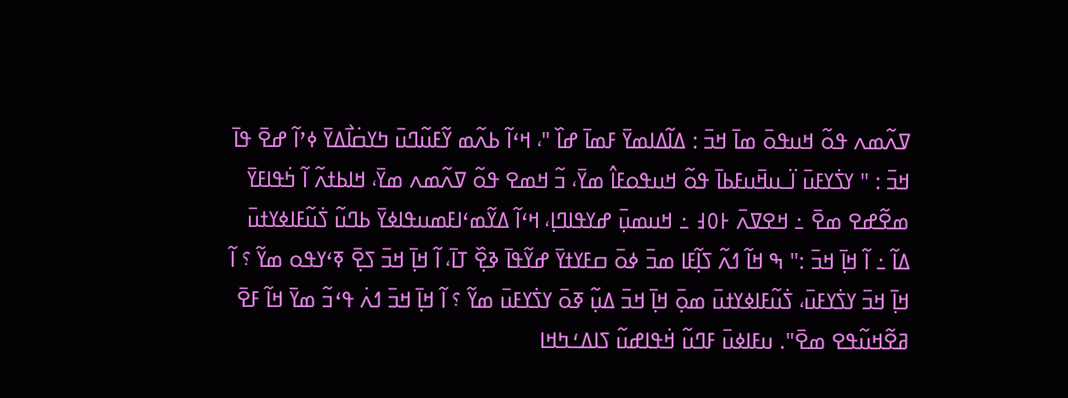ߜߍ߬ߘߍ ߟߋ߬ ߞߎߟߋ߫ ߘߊ߫ ߞߏ߫ : ߡߊ߬ߡߊߘߌ߫ ߓߘߊ߫ ߝߊ߰ "، ߞߵߊ߬ ߕߍ߬ߘ ߌ߬ߓߎ߬ߣߎ߫ ߤߌߛ߭ߊ߯ߡߌ߫ ߦߴߊ߬ ߝߐ߫ ߟߊ߫ ߞߏ߫ : " ߌߖ߭ߌߓߎ߫ ߊ߳ߺߎߞ߫ߎߓߕߊ߫ ߟߋ߬ ߞߎߟߋߓߊ߮ ߘߌ߫، ߏ߬ ߞߘߐ ߟߋ߬ ߜߍ߬ߘߍ ߘߌ߫، ߞߊߕߙߍ߬ ߊ߬ ߤ߭ߟߊߓߌ߫ ߘߐ߬ߝߐ ߘߐ߫ ߸ ߞߐߜߍ߫ ߅߀߃ ߸ ߞߎߘߎ߲߫ ߝߌߟߊߣߊ߲، ߞߵߊ߬ ߡߌ߬ߘߵߊߓߘߎߟߊߦߌ߫ ߕߣߎ߬ ߖ߭ߎ߬ߓߊߦߌߙߎ߫ ߡߊ߬ ߸ ߊ߬ ߞߊ߲߫ ߞߏ߫ :" ߒ ߞߊ߬ ߗߍ߬ ߖߊ߲߬ߓߊ ߘߏ߫ ߦߋ߫ ߛߓߌߙߌ߫ ߝߌ߬ߟߊ߫ ߢߐ߲߰ ߠߊ߫، ߊ߬ ߞߊ߲߫ ߞߏ߫ ߖߐ߲߫ ߧߵߌߟߋ ߘߌ߬ ؟ ߊ߬ ߞߊ߲߫ ߞߏ߫ ߌߖ߭ߌߓߎ߫، ߖ߭ߎ߬ߓߊߦߌߙߎ߫ ߘߋ߲߫ ߞߊ߲߫ ߞߏ߫ ߡߎ߲߬ ߧߋ߫ ߌߖ߭ߌߓߎ߫ ߘߌ߬ ؟ ߊ߬ ߞߊ߲߫ ߞߏ߫ ߗߍ߭ ߟߵߏ߬ ߘߌ߫ ߞߊ߬ ߓߐ߫ ߥߐ߬ߞߎ߬ߟߐ ߘߐ߫". ߎߓߊߦߎ߫ ߓߣߎ߬ ߞ߭ߟߊߝߎ߬ ߖߊߡߑߤߞߊ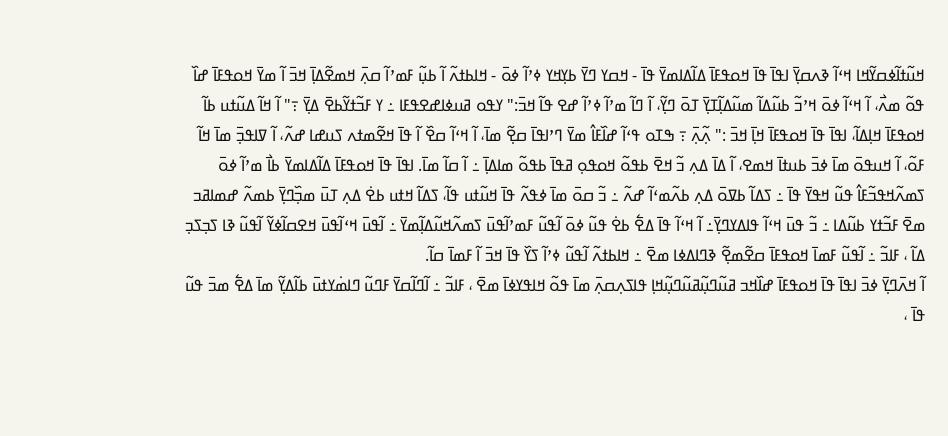ߞߎ߬ߙߊ߬ߦߛߌ߬ߞߊ ߞߵߊ߬ ߢߍߛߌ߲߫ ߊߟߊ߫ ߟߊ߫ ߞߋߟߓߊ߫ ߡߊ߬ߡߊߘߌ߫ ߟߊ߫ - ߞߛߌ ߣߌ߫ ߕߌ߲ߞߌ ߦߴߊ߬ ߦߋ߫ - ߞߊߕߙߍ߬ ߊ߬ ߕߎ߲߬ ߓߘߴߊ߬ ߛߍ߲߫ ߞߘߐ߬ߡߊ߲߫ ߞߏ߫ ߊ߬ ߘߌ߫ ߞߋߟߓߊ߫ ߝߊ߰ ߟߋ߬ ߘߍ߯، ߊ߬ ߞߵߊ߬ ߦߋ߫ ߞߴߏ߬ ߕߎ߬ߡߊ߬ ߘߎ߬ߡߊ߲߬ߠߌ߲߫ ߠߋ߫ ߣߌ߲߬، ߊ߬ ߣߊ߬ ߘߴߊ߬ ߦߴߊ߬ ߝߐ ߟߊ߬ ߞߏ߫:" ߌߟߋ ߥߎߦߊߝߐߟߓߊ ߸ ߌ ߓߏ߬ߙߌ߬ߕߐ߫ ߡߌ߲߫ ߹" ߊ߬ ߞߊ߬ ߡߎ߬ߙߎ ߕߊ߬ ߞߋߟߓߊ߫ ߞߊ߲ߡߊ߬، ߊߟߊ߫ ߟߊ߫ ߞߋߟߓߊ߫ ߞߊ߲߫ ߞߏ߫ :" ߍ߲߬ߍ߲߫ ߹ ߒߠߋ ߟߵߊ߬ ߝߊ߰ߓߊ߮ ߘߌ߫ ߣߴߊߟߊ߫ ߛߐ߲߬ ߘߊ߫، ߊ߬ ߞߵߊ߬ ߛߐ߰ ߊ߬ ߟߊ߫ ߞߐ߬ߘߙߍ ߖߎߝߊ ߝߍ߬، ߊ߬ ߜߊߟߏ߲߫ ߘߊ߫ ߞߊ߬ ߓߋ߬، ߊ߬ ߞߎߟߋ߫ ߘߊ߫ ߦߏ߫ ߕߎߙߊ߫ ߞߘߐ، ߊ߬ ߡߊ߫ ߡߍ߲ ߏ߬ ߞߐ߫ ߕߟߋ߬ ߞߋߟߋ߲ ߥߟߊ߫ ߕߟߋ߬ ߘߊߡߊ߲߫ ߸ ߊ߬ ߛߊ߬ ߘߊ߫. ߊߟߊ߫ ߟߊ߫ ߞߋߟߓߊ߫ ߡߊ߬ߡߊߘߌ߫ ߕߊ߯ ߘߴߊ߬ ߦߋ߫ ߖߘߍ߬ߞߟߏ߬ߓߊ߮ ߟߎ߬ ߞߟߌ߫ ߟߊ߫ ߸ ߖߡߊ߬ ߕߜߋ߫ ߡߍ߲ ߕߍ߬ߘߵߊ߬ ߝߍ߬ ߸ ߏ߬ ߛߋ߫ ߘߊ߫ ߦߟߍ߬ ߟߊ߫ ߞߎ߬ߙߎ ߟߊ߬، ߖߡߊ߬ ߞߙߎ ߕߐ߭ ߡߍ߲ ߠߎ߫ ߘߏ߲߰ߣߌ߲߫ ߕߘߍ߬ ߝߘߊߥߏ ߘߐ߫ ߓߏ߬ߙߌ ߕߎ߬ߡߊ ߸ ߏ߬ ߟߎ߫ ߞߵߊ߬ ߟߊߡߌߣߌ߲߫߸ ߊ߬ ߞߵߊ߬ ߟߊ߫ ߡߐ߱ ߕߐ߭ ߟߎ߬ ߦߋ߫ ߊ߬ߟߎ߬ ߓߘߴߊ߬ߟߎ߫ ߖߘߍ߬ߞߎ߬ߡߊ߲߬ߘߌ߫ ߸ ߊ߬ߟߎ߫ ߞߵߊ߬ߟߎ߫ ߞߐߛߊ߬ߦߌ߬ ߊ߬ߟߎ߬ ߢߊ ߖߏ߲ߖߏ߲ ߡߊ߬ ، ߓߊߏ߬ ߸ ߊ߬ߟߎ߬ ߓߘߊ߫ ߞߋߟߓߊ߫ ߛߐ߬ߘߐ߲߬ ߢߣߊߡߦߊ ߘߐ߫ ߸ ߞߊߕߙߍ߬ ߊ߬ߟߎ߬ ߦߴߊ߬ ߖߌ߰ ߟߊ߫ ߞߏ߫ ߊ߬ ߓߘߊ߫ ߛߊ߬.
ߊ߬ ߞߍ߫ߣߌ߲߫ ߦߏ߫ ߊߟߊ߫ ߟߊ߫ ߞߋߟߓߊ߫ ߝߊ߰ߞߏ ߥߎ߬ߣߎ߲߬ߥߎ߬ߣߎ߲߬ߞߊ߲ ߟߊߖߍ߲ߛߍ߲߫ ߘߊ߫ ߟߋ߬ ߞߊߟߌߦߊ߫ ߘߐ߫ ، ߓߊߏ߬ ߸ ߊ߬ߣߊ߬ߛߌ߫ ߓߣߎ߬ ߣߊߘ߭ߌߙߎ߫ ߕߊ߬ߡߌ߲߬ ߘߊ߫ ߡߐ߱ ߘߏ߫ ߟߎ߬ ߟߊ߫ ،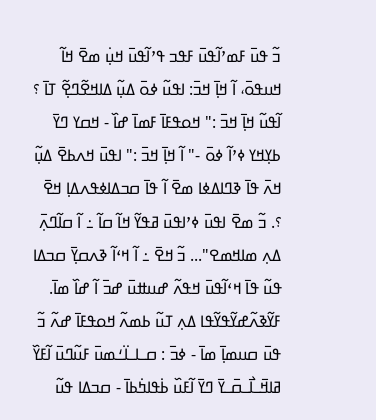ߏ߬ ߟߎ߫ ߓߘߴߊ߬ߟߎ߫ ߓߟߏ ߟߴߊ߬ߟߎ߫ ߞߎ߲߭ ߘߐ߫ ߞߊ߬ ߞߎߟߋ߫، ߊ߬ ߞߊ߲߫ ߞߏ߫: ߊߟߎ߬ ߦߋ߫ ߡߎ߲߬ ߡߊߞߐ߬ߣߐ߲߬ ߠߊ߫ ؟ ߊ߬ߟߎ߬ ߞߊ߲߫ ߞߏ߫ :" ߞߋߟߓߊ߫ ߓߘߊ߫ ߝߊ߰ - ߞߛߌ ߣߌ߫ ߕߌ߲ߞߌ ߦߴߊ߬ ߦߋ߫ -" ߊ߬ ߞߊ߲߫ ߞߏ߫ :" ߊߟߎ߫ ߞߍߕߐ߫ ߡߎ߲߬ ߞߍ߫ ߟߊ߫ ߢߣߊߡߦߊ ߘߐ߫ ߊ߬ ߟߊ߫ ߛߏߡߊߦߟߍߡߊ߲ ߞߐ߫ ؟. ߏ߬ ߘߐ߫ ߊߟߎ߫ ߦߴߊߟߎ߫ ߥߟߌ߬ ߞߊ߬ ߛߊ߬ ߸ ߊ߬ ߛߊ߬ߣߍ߲߫ ߡߍ߲ ߘߊߞߘߐ"... ߏ߬ ߞߐ߫ ߸ ߊ߬ ߞߵߊ߬ ߢߍߛߌ߲߫ ߛߏߡߊ ߟߎ߬ ߟߊ߫ ߞߵߊ߬ߟߎ߫ ߞߟߍ߬ ߝߎߚߎ߫ ߝߏ߫ ߊ߬ ߝߊ߰ ߘߊ߫.
ߓߌ߬ߢߍ߬ߝߌ߬ߟߌ߬ߟߊ ߡߍ߲ ߠߎ߬ ߕߘߍ߬ ߞߋߟߓߊ߫ ߝߍ߬ ߏ߬ ߟߎ߫ ߛߎߘߊ߲߫ ߘߊ߫ - ߦߏ߫ : ߛߺߊߺߊ߳ߑߘߎ߫ ߓߎ߬ߣߎ߫ ߊ߬ߓߌ߰ ߥߊߞ߫ߺߊ߯ߺߛ߫ߺߌ߫ ߣߌ߫ ߊ߬ߓߎ߰ ߕ߭ߟߊߤ߭ߕߊ߫ - ߛߏߡߊ ߟߎ߬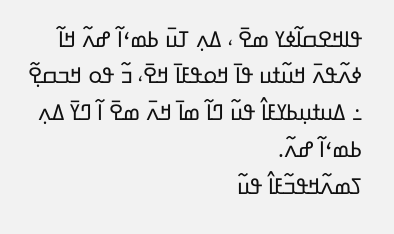ߟߊߞߐߛߊ߬ߦߌ ߘߐ߫ ، ߡߍ߲ ߠߎ߫ ߕߘߵߊ߬ ߝߍ߬ ߞߊ߬ ߦߍ߬ߟߍ߫ ߞߎ߬ߙߎ ߟߊ߫ ߞߋߟߓߊ߫ ߞߐ߫، ߏ߬ ߟߋ ߞߏߛߐ߲߬ ߸ ߡߎߙߎ߲ߕߌߓߊ߮ ߟߎ߬ ߣߊ߬ ߘߊ߫ ߞߍ߫ ߘߐ߫ ߊ߬ ߣߌ߫ ߡߍ߲ ߕߘߵߊ߬ ߝߍ߬.
ߖߘߍ߬ߞߟߏ߬ߓߊ߮ ߟߎ߬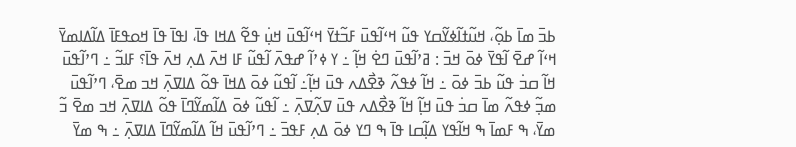ߕߏ߫ ߘߊ߫ ߕߋ߲߬، ߞߎ߬ߙߊ߬ߦߌ߬ߛߌ ߟߎ߬ ߞߵߊ߬ߟߎ߫ ߓߏ߬ߙߌ߫ ߞߵߊ߬ߟߎ߫ ߞߎ߲߭ ߟߐ߬ ߡߞߊ ߟߊ߫، ߊߟߊ߫ ߟߊ߫ ߞߋߟߓߊ߫ ߡߊ߬ߡߊߘߌ߫ ߞߵߊ߬ ߝߐ߫ ߊ߬ߟߌ߫ ߦߋ߫ ߞߏ߫ : ߥߴߊ߬ߟߎ߫ ߣߐ߭ ߞߊ߲߬ ߸ ߌ ߦߴߊ߬ ߝߟߍ߫ ߊ߬ߟߎ߬ ߓߊ ߞߍ߫ ߡߍ߲ ߞߍ߫ ߟߊ߫؟ ߓߊߏ߬ ߸ ߣߴߊ߬ߟߎ߫ ߞߊ߬ ߛߏ߭ ߟߎ߬ ߕߏ߫ ߦߋ߫ ߸ ߞߊ߬ ߦߟߍ߬ ߢߐ߯ߡߍ ߟߎ߫ ߞߊ߲߬߸ ߊ߬ߟߎ߬ ߦߋ߫ ߡߞߊ߫ ߟߋ߬ ߡߊߜߍ߲߫ ߞߏ ߘߐ߫، ߣߴߊ߬ߟߎ߫ ߘߏ߲߬ ߦߟߍ߬ ߘߊ߫ ߛߏ߭ ߟߎ߫ ߞߊ߲߬ ߞߊ߬ ߢߐ߯ߡߍ ߟߎ߫ ߜߍ߲߬ߜߍ߲߫ ߸ ߊ߬ߟߎ߬ ߦߋ߫ ߡߊ߬ߘߌ߬ߣߊ߫ ߟߋ߬ ߡߊߜߍ߲߫ ߞߏ ߘߐ߫ ߏ߬ ߘߌ߫، ߒ ߓߘߊ߫ ߒ ߞߊ߬ߟߌ ߡߊ߲߬ߛߊ ߟߊ߫ ߒ ߣߌ ߦߋ߫ ߡߍ߲ ߓߟߏ߫ ߸ ߣߴߊ߬ߟߎ߫ ߞߊ߬ ߡߊ߬ߘߌ߬ߣߊ߫ ߡߊߜߍ߲߫ ߸ ߒ ߘߌ߫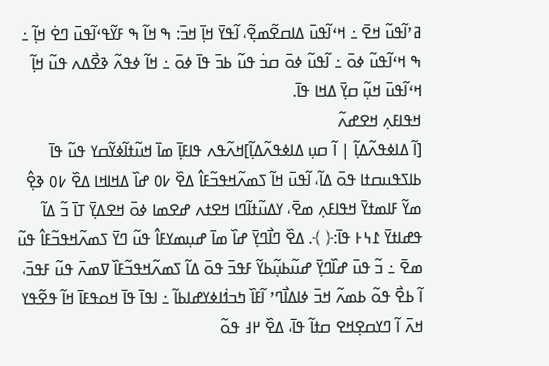ߥߴߊ߬ߟߎ߬ ߞߐ߫ ߸ ߞߵߊ߬ߟߎ߫ ߡߊߛߐ߬ߘߐ߲߬، ߊ߬ߟߌ߫ ߞߊ߲߫ ߞߏ߫: ߒ ߞߊ߬ ߒ ߓߌ߬ߟߵߊ߬ߟߎ߫ ߣߐ߭ ߞߊ߲߬ ߸ ߒ ߞߵߊ߬ߟߎ߬ ߦߋ߫ ߸ ߊ߬ߟߎ߬ ߦߋ߫ ߛߏ߭ ߟߎ߬ ߕߏ߫ ߟߊ߫ ߦߋ߫ ߸ ߞߊ߬ ߦߟߍ߬ ߢߐ߯ߡߍ ߟߎ߬ ߞߊ߲߬ ߞߵߊ߬ߟߎ߫ ߞߎ߲߬ ߛߌ߲߫ ߡߞߊ ߟߊ߫.
ߞߟߊߓߍ߲ ߞߐߝߍ߬
[ߊ߬ ߡߊߦߟߍ߬ߡߊ߲߬ | ߊ߬ ߛߎ߲ ߡߊߦߟߍ߬ߡߊ߲߬]ߞߍ߬ߟߍ ߟߊߓߊ߲߫ ߘߊ߫ ߞߎ߬ߙߊ߬ߦߌ߬ߛߌ ߟߎ߬ ߟߊ߫ ߕߊߖߟߎߛߙߊ ߟߋ߫ ߡߊ߬، ߊ߬ߟߎ߫ ߞߊ߬ ߖߘߍ߬ߞߟߏ߬ߓߊ߮ ߡߐ߰ ߇߀ ߝߊ߰ ߡߞߊߞߊ ߡߐ߰ ߇߀ ߢߐ߲߮ ߘߌ߬ ߓߊߘߙߌ߫ ߞߟߊߓߍ߲ ߘߐ߫، ߌߡߎ߬ߙߊ߬ߣߊ ߞߐߙߍ ߝߐߘߊ ߦߋ߫ ߞߐߡߌ߲߫ ߠߊ߫ ߏ߬ ߡߊ߬ ߟߝߊߙߌ߫ ߁߆߅ ߟߊ߫:﴿ ﴾. ߡߐ߰ ߣߊ߯ߣߌ߲߫ ߝߊ߰ ߘߊ߫ ߝߎ߲ߘߌߓߊ߮ ߟߎ߬ ߣߌ߫ ߖߘߍ߬ߞߟߏ߬ߓߊ߮ ߟߎ߬ ߘߐ߫ ߸ ߏ߬ ߟߎ߫ ߝߊ߰ߣߌ߲߫ ߝߎ߬ߕߎ߲߬ߕߌ߬ ߓߟߏ߫ ߟߋ߫ ߡߊ߬ ߖߘߍ߬ߞߟߏ߬ߓߊ߰ ߜߘߍ߫ ߟߎ߬ ߓߟߏ߫، ߊ߬ ߕߐ߯ ߟߋ߬ ߕߘߍ߬ ߞߏ߫ ߦߊߡߊ߯ߣߴ ߊ߬ߓߊ߰ ߤߏߗ߭ߊߦߌߝߊߕߊ߬ ߸ ߊߟߊ߫ ߟߊ߫ ߞߋߟߓߊ߫ ߞߊ߬ ߟߐ߬ߟߌ ߞߍ߫ ߊ߬ ߣߌߛߐ߲ߞߐ ߛߙߊ߬ ߟߊ߫، ߡߐ߰ ߂߃ ߟߋ߬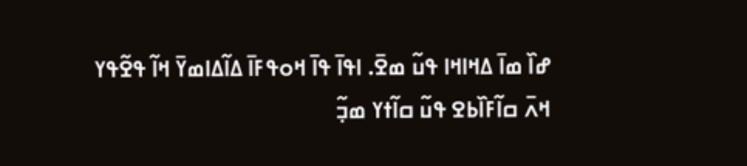ߝߊ߰ ߘߊ߫ ߡߞߊߞߊ ߟߎ߬ ߘߐ߫. ߊߟߊ߫ ߟߊ߫ ߞߋߟߓߊ߫ ߡߊ߬ߡߊߘߌ߫ ߞߊ߬ ߟߐ߬ߟߌ ߞߍ߫ ߛߊ߬ߓߊ߰ߕߐ ߟߎ߬ ߛߊ߬ߙߌ ߘߏ߲߬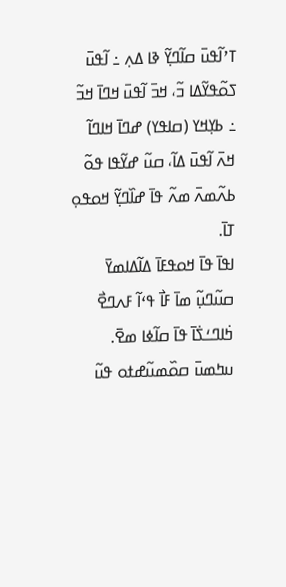ߠߴߊ߬ߟߎ߫ ߛߊ߬ߣߌ߲߬ ߢߊ ߡߍ߲ ߸ ߊ߬ߟߎ߫ ߖߋ߬ߟߌ߬ߡߊ ߏ߬، ߞߏ߫ ߊ߬ߟߎ߫ ߞߣߊ߫ ߞߏ߬ ߸ ߕߌ߲ߞߌ (ߛߊߟߌ) ߝߣߊ߫ ߞߊߣߊ߬ ߞߍ߫ ߊ߬ߟߎ߫ ߡߊ߬، ߛߎ߬ ߝߌ߬ߟߊ ߟߋ߬ ߕߍ߬ߘߍ߫ ߘߍ߬ ߟߊ߫ ߝߊ߰ߣߌ߲߬ ߞߋߟߋ߲ ߠߊ߫.
ߊߟߊ߫ ߟߊ߫ ߞߋߟߓߊ߫ ߡߊ߬ߡߊߘߌ߫ ߛߎ߬ߣߎ߲߬ ߘߊ߫ ߓߊ߯ ߟߵߊ߬ ߓߍߣߐ߯ ߤ߭ߊߣߑߖ߭ߊ߫ ߟߊ߫ ߛߊ߬ߦߊ ߘߐ߫.
ߎߤߘߎ߫ ߛߋ߰ߘߎ߬ߝߙߋ ߟߎ߬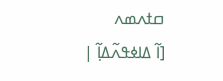ߛߙߍߘߍ
[ߊ߬ ߡߊߦߟߍ߬ߡߊ߲߬ |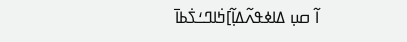ߊ߬ ߛߎ߲ ߡߊߦߟߍ߬ߡߊ߲߬]ߤ߭ߊߣߑߖ߭ߕߊ߫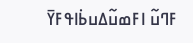ߓߣߎ߬ ߊߓߘߎ߬ߡߎߕ߭ߊߟߓߌ߫